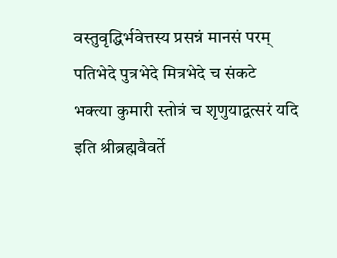वस्तुवृद्धिर्भवेत्तस्य प्रसन्नं मानसं परम्
पतिभेदे पुत्रभेदे मित्रभेदे च संकटे
भक्त्या कुमारी स्तोत्रं च शृणुयाद्वत्सरं यदि
इति श्रीब्रह्मवैवर्ते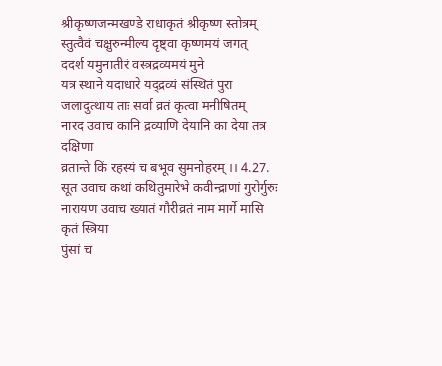श्रीकृष्णजन्मखण्डे राधाकृतं श्रीकृष्ण स्तोत्रम् स्तुत्वैवं चक्षुरुन्मील्य दृष्ट्वा कृष्णमयं जगत्
ददर्श यमुनातीरं वस्त्रद्रव्यमयं मुने
यत्र स्थाने यदाधारे यद्द्रव्यं संस्थितं पुरा
जलादुत्थाय ताः सर्वा व्रतं कृत्वा मनीषितम्
नारद उवाच कानि द्रव्याणि देयानि का देया तत्र दक्षिणा
व्रतान्ते किं रहस्यं च बभूव सुमनोहरम् ।। 4.27.
सूत उवाच कथां कथितुमारेभे कवीन्द्राणां गुरोर्गुरुः
नारायण उवाच ख्यातं गौरीव्रतं नाम मार्गे मासि कृतं स्त्रिया
पुंसां च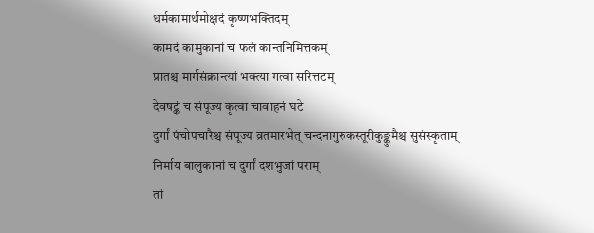धर्मकामार्थमोक्षदं कृष्णभक्तिदम्
कामदं कामुकानां च फलं कान्तनिमित्तकम्
प्रातश्च मार्गसंक्रान्त्यां भक्त्या गत्वा सरित्तटम्
देवषट्कं च संपूज्य कृत्वा चावाहनं घटे
दुर्गां पंचोपचारैश्च संपूज्य व्रतमारभेत् चन्दनागुरुकस्तूरीकुङ्कुमैश्च सुसंस्कृताम्
निर्माय बालुकानां च दुर्गां दशभुजां पराम्
तां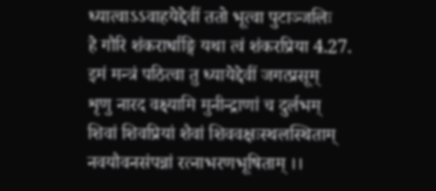ध्यात्वाऽऽवाहयेद्देवीं ततो भूत्वा पुटाञ्जलिः
हे गौरि शंकरार्धाङ्गि यथा त्वं शंकरप्रिया 4.27.
इमं मन्त्रं पठित्वा तु ध्यायेद्देवीं जगत्प्रसूम्
शृणु नारद वक्ष्यामि मुनीन्द्राणां च दुर्लभम्
शिवां शिवप्रियां शैवां शिववक्षःस्थलस्थिताम्
नवयौवनसंपन्नां रत्नाभरणभूषिताम् ।।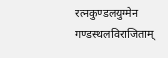रत्नकुण्डलयुग्मेन गण्डस्थलविराजिताम्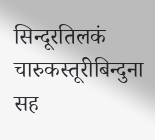सिन्दूरतिलकं चारुकस्तूरीबिन्दुना सह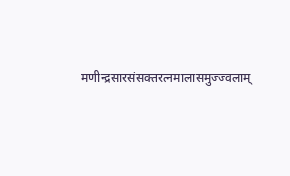मणीन्द्रसारसंसक्तरत्नमालासमुज्ज्वलाम्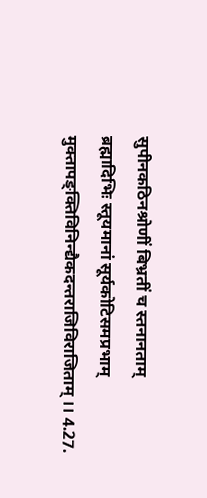सुपीनकठिनश्रोणीं बिभ्रतीं च स्तनानताम्
ब्रह्मादिभिः स्तूयमानां सूर्यकोटिसमप्रभाम्
मुक्तापङ्क्तिविनिन्द्यैकदन्तराजिविराजिताम् ।। 4.27.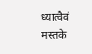ध्यात्वैवं मस्तके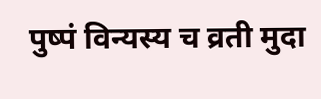पुष्पं विन्यस्य च व्रती मुदा